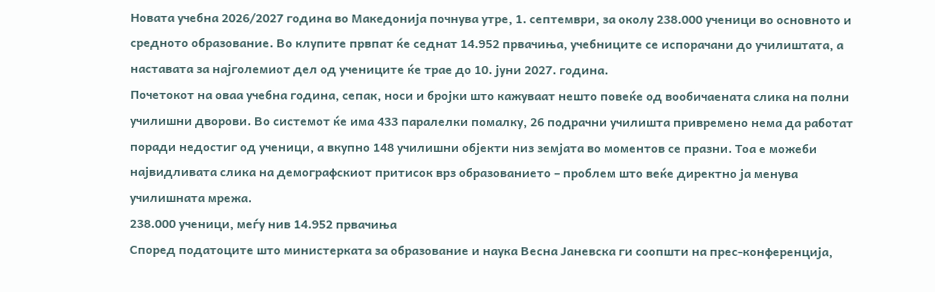Новата учебна 2026/2027 година во Македонија почнува утре, 1. септември, за околу 238.000 ученици во основното и средното образование. Во клупите првпат ќе седнат 14.952 првачиња, учебниците се испорачани до училиштата, а наставата за најголемиот дел од учениците ќе трае до 10. јуни 2027. година.
Почетокот на оваа учебна година, сепак, носи и бројки што кажуваат нешто повеќе од вообичаената слика на полни училишни дворови. Во системот ќе има 433 паралелки помалку, 26 подрачни училишта привремено нема да работат поради недостиг од ученици, а вкупно 148 училишни објекти низ земјата во моментов се празни. Тоа е можеби највидливата слика на демографскиот притисок врз образованието – проблем што веќе директно ја менува училишната мрежа.
238.000 ученици, меѓу нив 14.952 првачиња
Според податоците што министерката за образование и наука Весна Јаневска ги соопшти на прес-конференција,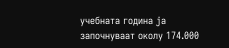учебната година ја започнуваат околу 174.000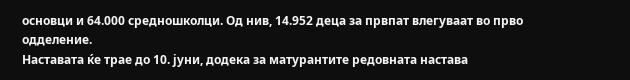основци и 64.000 средношколци. Од нив, 14.952 деца за првпат влегуваат во прво одделение.
Наставата ќе трае до 10. јуни, додека за матурантите редовната настава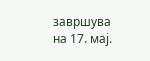завршува на 17. мај.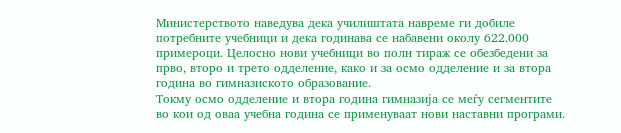Министерството наведува дека училиштата навреме ги добиле потребните учебници и дека годинава се набавени околу 622.000 примероци. Целосно нови учебници во полн тираж се обезбедени за прво, второ и трето одделение, како и за осмо одделение и за втора година во гимназиското образование.
Токму осмо одделение и втора година гимназија се меѓу сегментите во кои од оваа учебна година се применуваат нови наставни програми.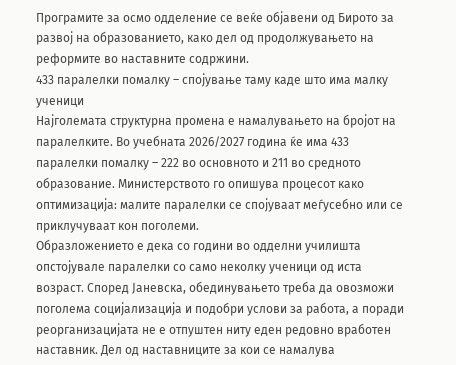Програмите за осмо одделение се веќе објавени од Бирото за развој на образованието, како дел од продолжувањето на реформите во наставните содржини.
433 паралелки помалку – спојување таму каде што има малку ученици
Најголемата структурна промена е намалувањето на бројот на паралелките. Во учебната 2026/2027 година ќе има 433 паралелки помалку – 222 во основното и 211 во средното образование. Министерството го опишува процесот како оптимизација: малите паралелки се спојуваат меѓусебно или се приклучуваат кон поголеми.
Образложението е дека со години во одделни училишта опстојувале паралелки со само неколку ученици од иста возраст. Според Јаневска, обединувањето треба да овозможи поголема социјализација и подобри услови за работа, а поради реорганизацијата не е отпуштен ниту еден редовно вработен наставник. Дел од наставниците за кои се намалува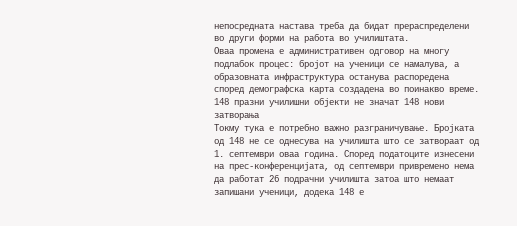непосредната настава треба да бидат прераспределени во други форми на работа во училиштата.
Оваа промена е административен одговор на многу подлабок процес: бројот на ученици се намалува, а образовната инфраструктура останува распоредена според демографска карта создадена во поинакво време.
148 празни училишни објекти не значат 148 нови затворања
Токму тука е потребно важно разграничување. Бројката од 148 не се однесува на училишта што се затвораат од 1. септември оваа година. Според податоците изнесени на прес-конференцијата, од септември привремено нема да работат 26 подрачни училишта затоа што немаат запишани ученици, додека 148 е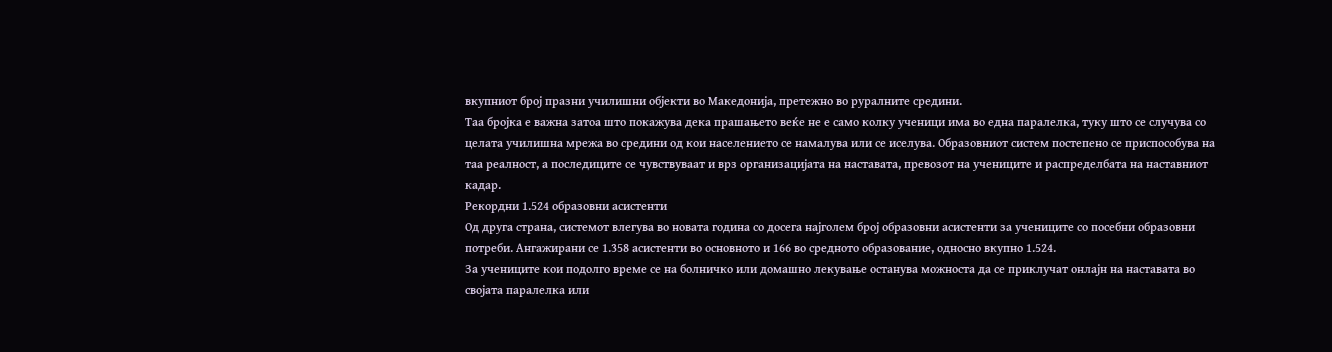вкупниот број празни училишни објекти во Македонија, претежно во руралните средини.
Таа бројка е важна затоа што покажува дека прашањето веќе не е само колку ученици има во една паралелка, туку што се случува со целата училишна мрежа во средини од кои населението се намалува или се иселува. Образовниот систем постепено се приспособува на таа реалност, а последиците се чувствуваат и врз организацијата на наставата, превозот на учениците и распределбата на наставниот кадар.
Рекордни 1.524 образовни асистенти
Од друга страна, системот влегува во новата година со досега најголем број образовни асистенти за учениците со посебни образовни потреби. Ангажирани се 1.358 асистенти во основното и 166 во средното образование, односно вкупно 1.524.
За учениците кои подолго време се на болничко или домашно лекување останува можноста да се приклучат онлајн на наставата во својата паралелка или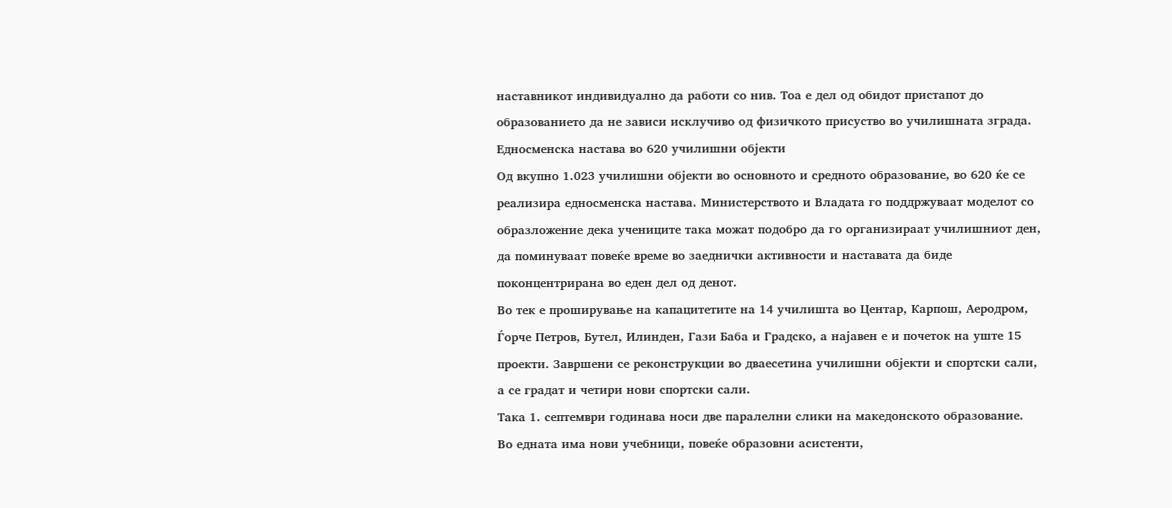наставникот индивидуално да работи со нив. Тоа е дел од обидот пристапот до образованието да не зависи исклучиво од физичкото присуство во училишната зграда.
Едносменска настава во 620 училишни објекти
Од вкупно 1.023 училишни објекти во основното и средното образование, во 620 ќе се реализира едносменска настава. Министерството и Владата го поддржуваат моделот со образложение дека учениците така можат подобро да го организираат училишниот ден, да поминуваат повеќе време во заеднички активности и наставата да биде поконцентрирана во еден дел од денот.
Во тек е проширување на капацитетите на 14 училишта во Центар, Карпош, Аеродром, Ѓорче Петров, Бутел, Илинден, Гази Баба и Градско, а најавен е и почеток на уште 15 проекти. Завршени се реконструкции во дваесетина училишни објекти и спортски сали, а се градат и четири нови спортски сали.
Така 1. септември годинава носи две паралелни слики на македонското образование. Во едната има нови учебници, повеќе образовни асистенти,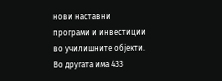нови наставни програми и инвестиции во училишните објекти. Во другата има 433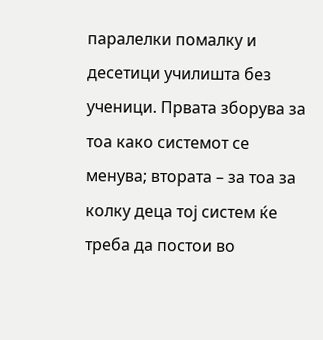паралелки помалку и десетици училишта без ученици. Првата зборува за тоа како системот се менува; втората – за тоа за колку деца тој систем ќе треба да постои во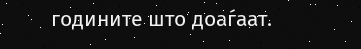годините што доаѓаат.